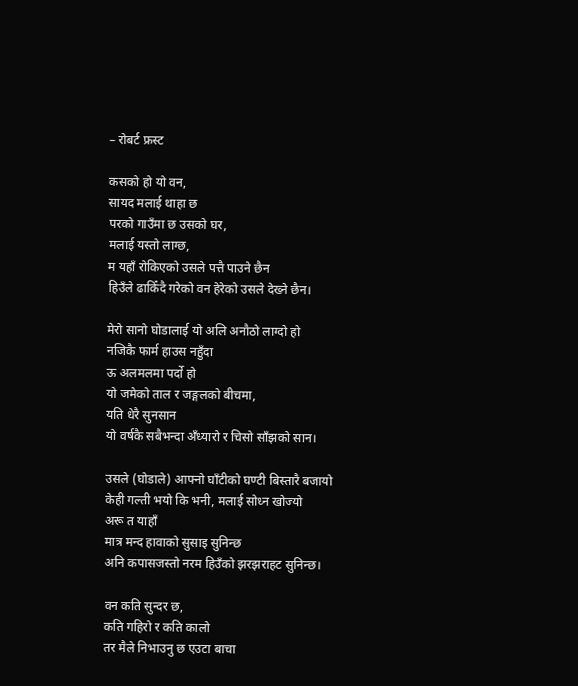– रोबर्ट फ्रस्ट

कसको हो यो वन,
सायद मलाई थाहा छ
परको गाउँमा छ उसको घर,
मलाई यस्तो लाग्छ,
म यहाँ रोकिएको उसले पत्तै पाउने छैन
हिउँले ढाकिँदै गरेको वन हेरेको उसले देख्ने छैन।

मेरो सानो घोडालाई यो अलि अनौठो लाग्दो हो
नजिकै फार्म हाउस नहुँदा
ऊ अलमलमा पर्दो हो
यो जमेको ताल र जङ्गलको बीचमा,
यति धेरै सुनसान
यो वर्षकै सबैभन्दा अँध्यारो र चिसो साँझको सान।

उसले (घोडाले) आफ्नो घाँटीको घण्टी बिस्तारै बजायो
केही गल्ती भयो कि भनी, मलाई सोध्न खोज्यो
अरू त याहाँ
मात्र मन्द हावाको सुसाइ सुनिन्छ
अनि कपासजस्तो नरम हिउँको झरझराहट सुनिन्छ।

वन कति सुन्दर छ,
कति गहिरो र कति कालो
तर मैले निभाउनु छ एउटा बाचा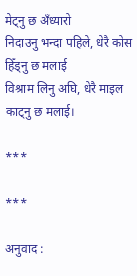मेट्नु छ अँध्यारो
निदाउनु भन्दा पहिले, धेरै कोस हिँड्नु छ मलाई
विश्राम लिनु अघि, धेरै माइल काट्नु छ मलाई।

***

***

अनुवाद :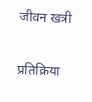जीवन खत्री

प्रतिक्रिया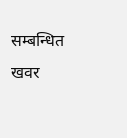सम्बन्धित खवर